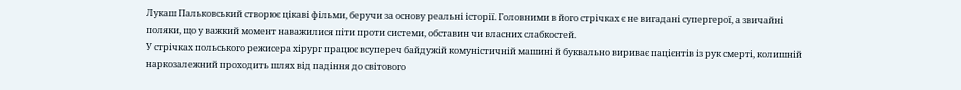Лукаш Пальковський створює цікаві фільми, беручи за основу реальні історії. Головними в його стрічках є не вигадані супергерої, а звичайні поляки, що у важкий момент наважилися піти проти системи, обставин чи власних слабкостей.
У стрічках польського режисера хірург працює всупереч байдужій комуністичній машині й буквально вириває пацієнтів із рук смерті, колишній наркозалежний проходить шлях від падіння до світового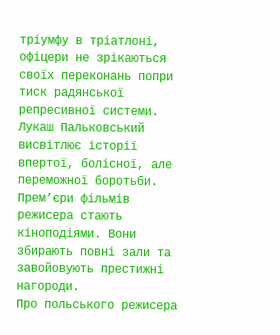тріумфу в тріатлоні, офіцери не зрікаються своїх переконань попри тиск радянської репресивної системи. Лукаш Пальковський висвітлює історії впертої, болісної, але переможної боротьби.
Прем’єри фільмів режисера стають кіноподіями. Вони збирають повні зали та завойовують престижні нагороди.
Про польського режисера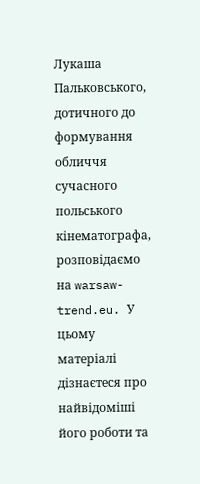Лукаша Пальковського, дотичного до формування обличчя сучасного польського кінематографа, розповідаємо на warsaw-trend.eu. У цьому матеріалі дізнаєтеся про найвідоміші його роботи та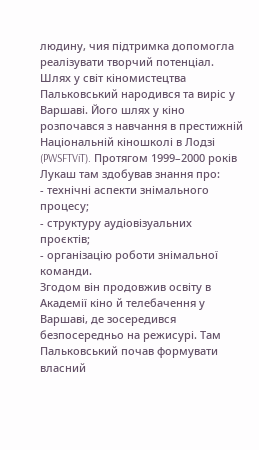людину, чия підтримка допомогла реалізувати творчий потенціал.
Шлях у світ кіномистецтва
Пальковський народився та виріс у Варшаві. Його шлях у кіно розпочався з навчання в престижній Національній кіношколі в Лодзі (PWSFTViT). Протягом 1999–2000 років Лукаш там здобував знання про:
- технічні аспекти знімального процесу;
- структуру аудіовізуальних проєктів;
- організацію роботи знімальної команди.
Згодом він продовжив освіту в Академії кіно й телебачення у Варшаві, де зосередився безпосередньо на режисурі. Там Пальковський почав формувати власний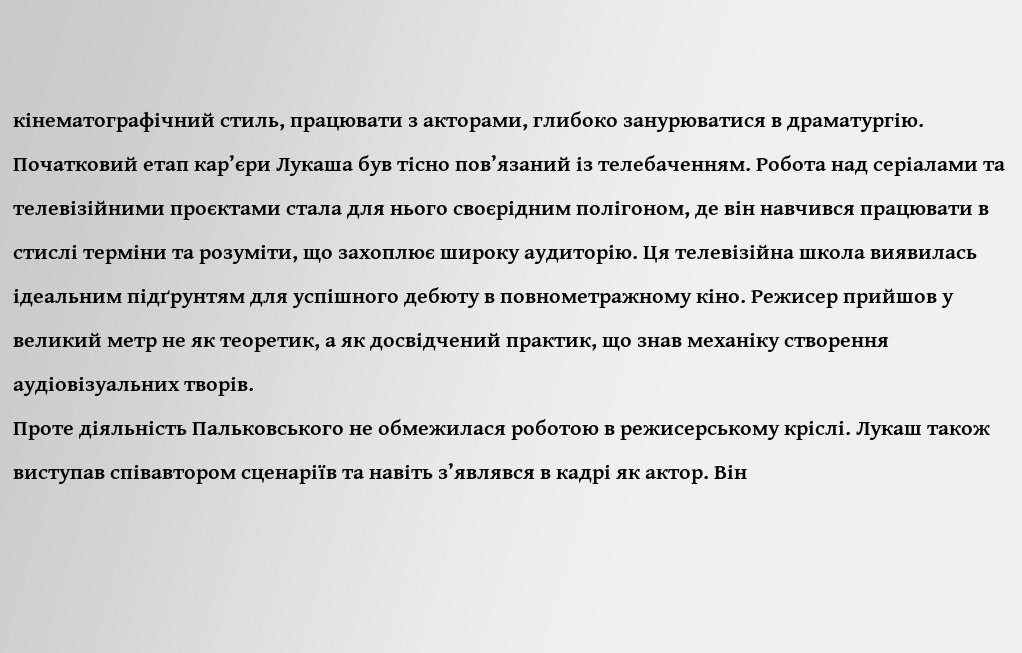кінематографічний стиль, працювати з акторами, глибоко занурюватися в драматургію.
Початковий етап кар’єри Лукаша був тісно пов’язаний із телебаченням. Робота над серіалами та телевізійними проєктами стала для нього своєрідним полігоном, де він навчився працювати в стислі терміни та розуміти, що захоплює широку аудиторію. Ця телевізійна школа виявилась ідеальним підґрунтям для успішного дебюту в повнометражному кіно. Режисер прийшов у великий метр не як теоретик, а як досвідчений практик, що знав механіку створення аудіовізуальних творів.
Проте діяльність Пальковського не обмежилася роботою в режисерському кріслі. Лукаш також виступав співавтором сценаріїв та навіть з’являвся в кадрі як актор. Він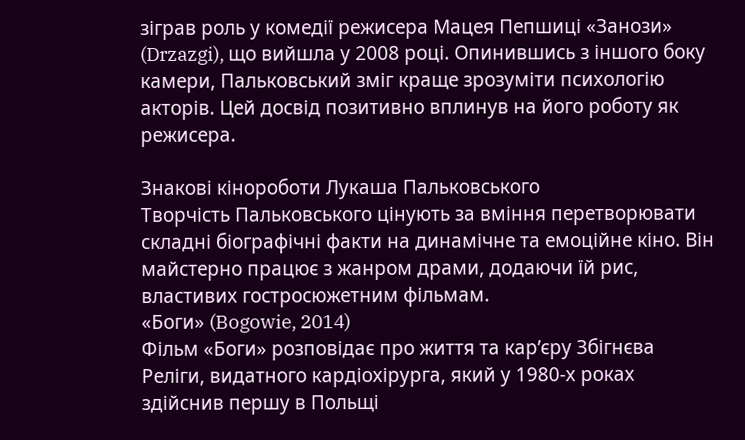зіграв роль у комедії режисера Мацея Пепшиці «Занози» (Drzazgi), що вийшла у 2008 році. Опинившись з іншого боку камери, Пальковський зміг краще зрозуміти психологію акторів. Цей досвід позитивно вплинув на його роботу як режисера.

Знакові кінороботи Лукаша Пальковського
Творчість Пальковського цінують за вміння перетворювати складні біографічні факти на динамічне та емоційне кіно. Він майстерно працює з жанром драми, додаючи їй рис, властивих гостросюжетним фільмам.
«Боги» (Bogowie, 2014)
Фільм «Боги» розповідає про життя та кар’єру Збігнєва Реліги, видатного кардіохірурга, який у 1980-х роках здійснив першу в Польщі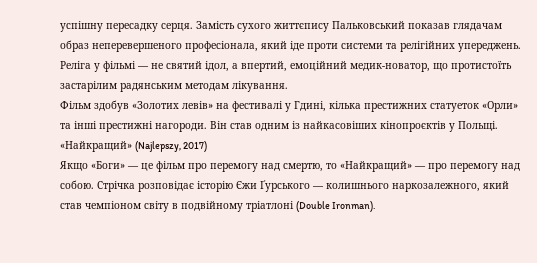успішну пересадку серця. Замість сухого життєпису Пальковський показав глядачам образ неперевершеного професіонала, який іде проти системи та релігійних упереджень. Реліга у фільмі — не святий ідол, а впертий, емоційний медик-новатор, що протистоїть застарілим радянським методам лікування.
Фільм здобув «Золотих левів» на фестивалі у Гдині, кілька престижних статуеток «Орли» та інші престижні нагороди. Він став одним із найкасовіших кінопроєктів у Польщі.
«Найкращий» (Najlepszy, 2017)
Якщо «Боги» — це фільм про перемогу над смертю, то «Найкращий» — про перемогу над собою. Стрічка розповідає історію Єжи Ґурського — колишнього наркозалежного, який став чемпіоном світу в подвійному тріатлоні (Double Ironman).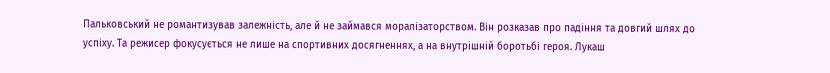Пальковський не романтизував залежність, але й не займався моралізаторством. Він розказав про падіння та довгий шлях до успіху. Та режисер фокусується не лише на спортивних досягненнях, а на внутрішній боротьбі героя. Лукаш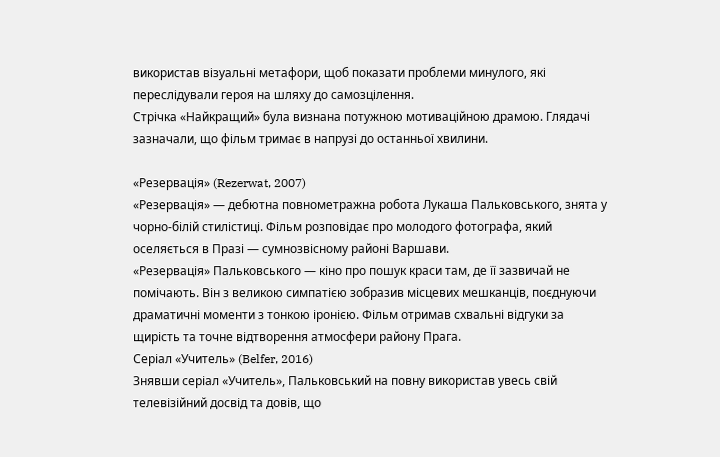використав візуальні метафори, щоб показати проблеми минулого, які переслідували героя на шляху до самозцілення.
Стрічка «Найкращий» була визнана потужною мотиваційною драмою. Глядачі зазначали, що фільм тримає в напрузі до останньої хвилини.

«Резервація» (Rezerwat, 2007)
«Резервація» — дебютна повнометражна робота Лукаша Пальковського, знята у чорно-білій стилістиці. Фільм розповідає про молодого фотографа, який оселяється в Празі — сумнозвісному районі Варшави.
«Резервація» Пальковського — кіно про пошук краси там, де її зазвичай не помічають. Він з великою симпатією зобразив місцевих мешканців, поєднуючи драматичні моменти з тонкою іронією. Фільм отримав схвальні відгуки за щирість та точне відтворення атмосфери району Прага.
Серіал «Учитель» (Belfer, 2016)
Знявши серіал «Учитель», Пальковський на повну використав увесь свій телевізійний досвід та довів, що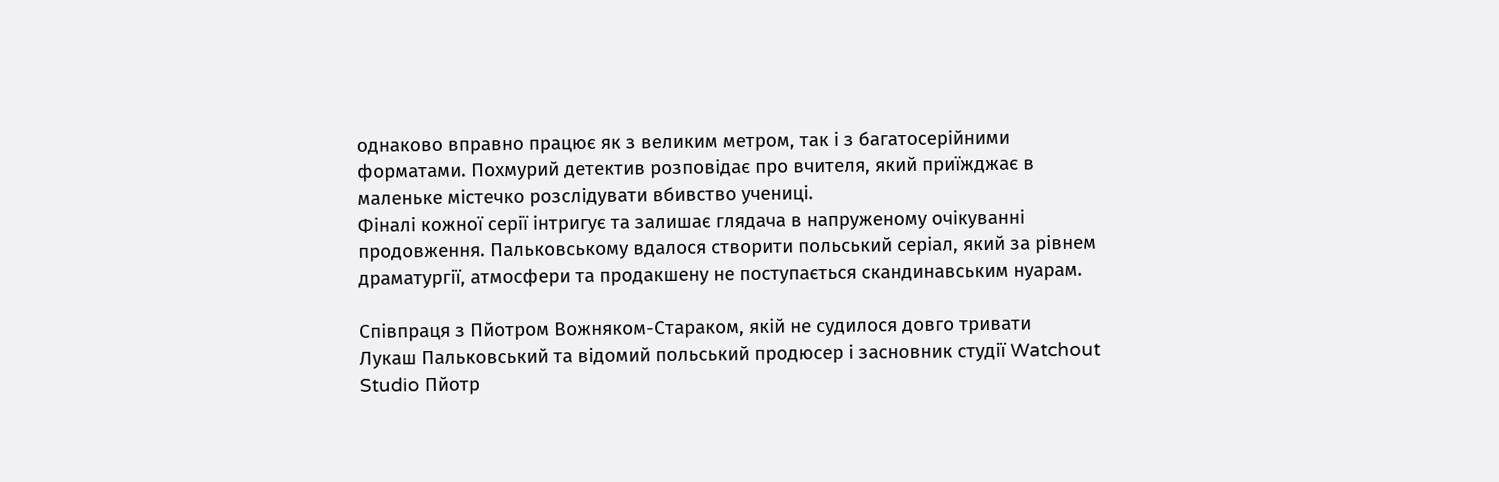однаково вправно працює як з великим метром, так і з багатосерійними форматами. Похмурий детектив розповідає про вчителя, який приїжджає в маленьке містечко розслідувати вбивство учениці.
Фіналі кожної серії інтригує та залишає глядача в напруженому очікуванні продовження. Пальковському вдалося створити польський серіал, який за рівнем драматургії, атмосфери та продакшену не поступається скандинавським нуарам.

Співпраця з Пйотром Вожняком-Стараком, якій не судилося довго тривати
Лукаш Пальковський та відомий польський продюсер і засновник студії Watchout Studio Пйотр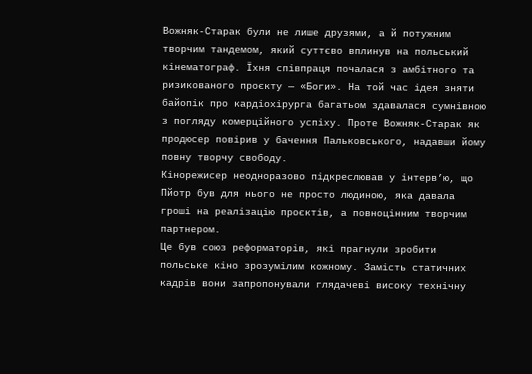Вожняк-Старак були не лише друзями, а й потужним творчим тандемом, який суттєво вплинув на польський кінематограф. Їхня співпраця почалася з амбітного та ризикованого проєкту — «Боги». На той час ідея зняти байопік про кардіохірурга багатьом здавалася сумнівною з погляду комерційного успіху. Проте Вожняк-Старак як продюсер повірив у бачення Пальковського, надавши йому повну творчу свободу.
Кінорежисер неодноразово підкреслював у інтерв’ю, що Пйотр був для нього не просто людиною, яка давала гроші на реалізацію проєктів, а повноцінним творчим партнером.
Це був союз реформаторів, які прагнули зробити польське кіно зрозумілим кожному. Замість статичних кадрів вони запропонували глядачеві високу технічну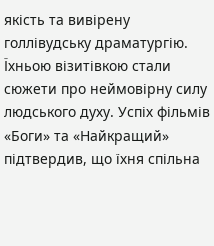якість та вивірену голлівудську драматургію. Їхньою візитівкою стали сюжети про неймовірну силу людського духу. Успіх фільмів «Боги» та «Найкращий» підтвердив, що їхня спільна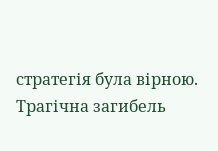стратегія була вірною.
Трагічна загибель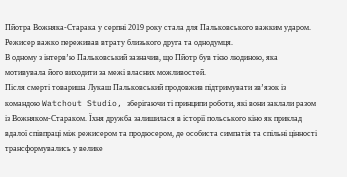Пйотра Вожняка-Старака у серпні 2019 року стала для Пальковського важким ударом. Режисер важко переживав втрату близького друга та однодумця.
В одному з інтерв’ю Пальковський зазначив, що Пйотр був тією людиною, яка мотивувала його виходити за межі власних можливостей.
Після смерті товариша Лукаш Пальковський продовжив підтримувати зв’язок із командою Watchout Studio, зберігаючи ті принципи роботи, які вони заклали разом із Вожняком-Стараком. Їхня дружба залишилася в історії польського кіно як приклад вдалої співпраці між режисером та продюсером, де особиста симпатія та спільні цінності трансформувались у велике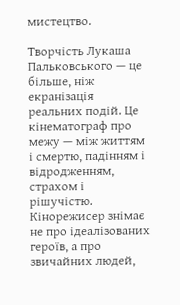мистецтво.

Творчість Лукаша Пальковського — це більше, ніж екранізація реальних подій. Це кінематограф про межу — між життям і смертю, падінням і відродженням, страхом і рішучістю. Кінорежисер знімає не про ідеалізованих героїв, а про звичайних людей,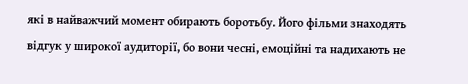які в найважчий момент обирають боротьбу. Його фільми знаходять відгук у широкої аудиторії, бо вони чесні, емоційні та надихають не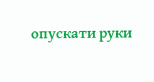опускати руки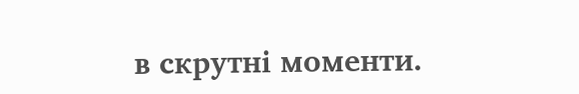в скрутні моменти.